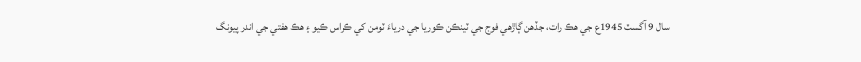سال 9 آگسٽ 1945ع جي هڪ رات، جڏهن ڳاڙهي فوج جي ٽينڪن ڪوريا جي درياءَ ٽومن کي ڪراس ڪيو ۽ هڪ هفتي جي اندر پيونگ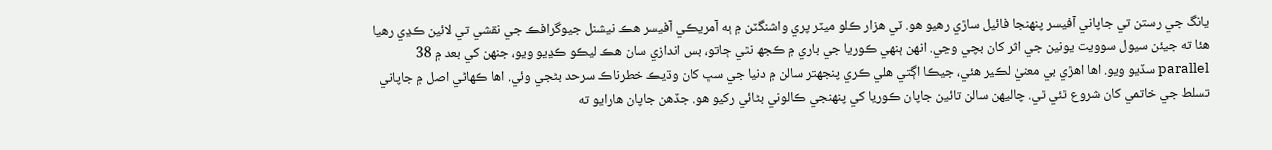يانگ جي رستن تي جاپاني آفيسر پنهنجا فائيل ساڙي رهيو هو. ٽي هزار ڪلو ميٽر پري واشنگٽن ۾ ٻه آمريڪي آفيسر هڪ نيشنل جيوگرافڪ جي نقشي تي لائين ڪڍي رهيا هئا ته جيئن سيول سوويت يونين جي اثر کان بچي وڃي. انهن ٻنهي ڪوريا جي باري ۾ ڪجھ نٿي ڄاتو، بس اندازي سان هڪ ليڪو ڪڍيو ويو، جنهن کي بعد ۾ 38 parallel سڏيو ويو. اها اهڙي بي معنيٰ لڪير هئي، جيڪا اڳتي هلي ڪري پنجهتر سالن ۾ دنيا جي سڀ کان وڌيڪ خطرناڪ سرحد بڻجي وئي. اها ڪهاڻي اصل ۾ جاپاني تسلط جي خاتمي کان شروع ٿئي ٿي. چاليھن سالن تائين جاپان ڪوريا کي پنهنجي ڪالوني بڻائي رکيو هو. جڏهن جاپان هارايو ته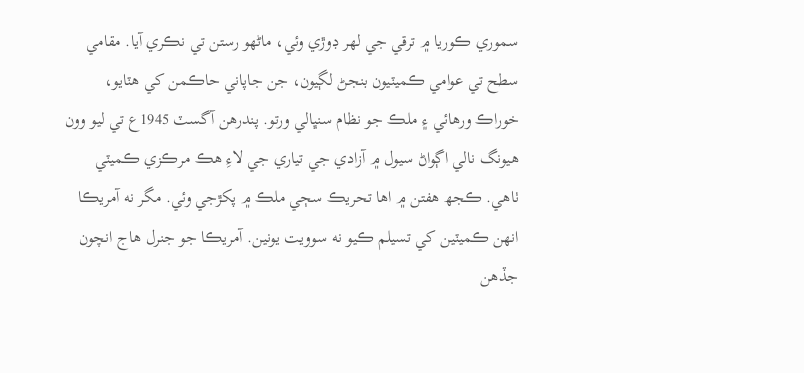سموري ڪوريا ۾ ترقي جي لهر ڊوڙي وئي، ماڻهو رستن تي نڪري آيا. مقامي سطح تي عوامي ڪميٽيون بنجڻ لڳيون، جن جاپاني حاڪمن کي هٽايو، خوراڪ ورهائي ۽ ملڪ جو نظام سنڀالي ورتو. پندرهن آگسٽ 1945ع تي ليو وون هيونگ نالي اڳواڻ سيول ۾ آزادي جي تياري جي لاءِ هڪ مرڪزي ڪميٽي ٺاهي. ڪجھ هفتن ۾ اها تحريڪ سڄي ملڪ ۾ پکڙجي وئي. مگر نه آمريڪا انهن ڪميٽين کي تسيلم ڪيو نه سوويت يونين. آمريڪا جو جنرل هاج انچون جڏهن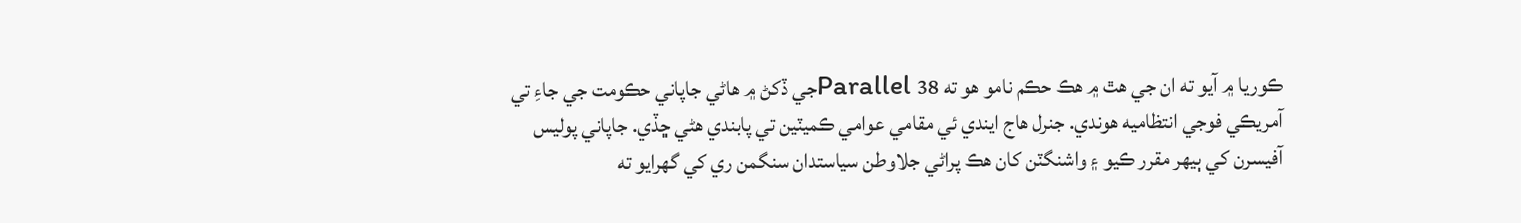ڪوريا ۾ آيو ته ان جي هٿ ۾ هڪ حڪم نامو هو ته Parallel 38جي ڏکڻ ۾ هاڻي جاپاني حڪومت جي جاءِ تي آمريڪي فوجي انتظاميه هوندي. جنرل هاج ايندي ئي مقامي عوامي ڪميٽين تي پابندي هڻي ڇڏي. جاپاني پوليس آفيسرن کي ٻيهر مقرر ڪيو ۽ واشنگٽن کان هڪ پراڻي جلاوطن سياستدان سنگمن ري کي گهرايو ته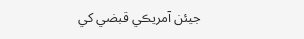جيئن آمريڪي قبضي کي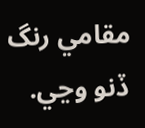مقامي رنگ ڏنو وڃي.